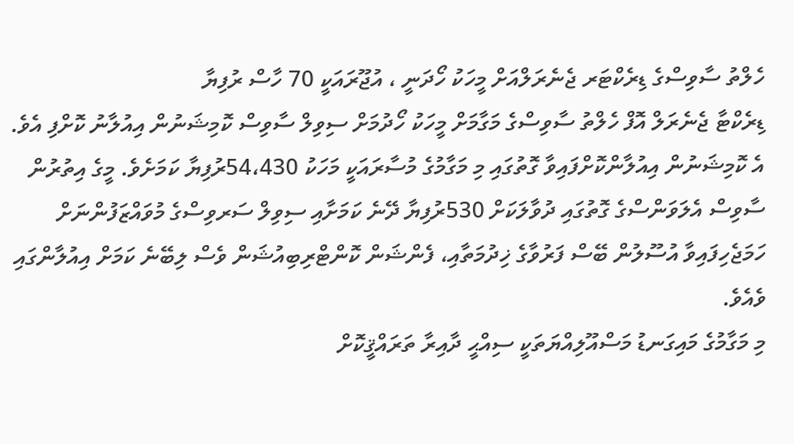ހެލްތު ސާވިސްގެ ޑިރެކްޓަރ ޖެނެރަލްއަށް މީހަކު ހޯދަނީ ، އުޖޫރައަކީ 70 ހާސް ރުފިޔާ
ޑިރެކްޓާ ޖެނެރަލް އޮފް ހެލްތު ސާވިސްގެ މަގާމަށް މީހަކު ހޯދުމަށް ސިވިލް ސާވިސް ކޮމިޝަނުން އިއުލާނު ކޮށްފި އެވެ.
އެ ކޮމިޝަނުން އިއުލާންކޮށްފައިވާ ގޮތުގައި މި މަގާމުގެ މުސާރައަކީ މަހަކު 54،430ރުފިޔާ ކަމަށެވެ. މީގެ އިތުރުން ސާވިސް އެލަވަންސްގެ ގޮތުގައި ދުވާލަކަށް 530ރުފިޔާ ދޭނެ ކަމަށާއި ސިވިލް ސަރވިސްގެ މުވައްޒަފުންނަށް ހަމަޖެހިފައިވާ އުސޫލުން ބޭސް ފަރުވާގެ ޚިދުމަތާއި، ފެންޝަން ކޮންޓްރިބިއުޝަން ވެސް ލިބޭނެ ކަމަށް އިއުލާންގައި ވެއެވެ.
މި މަގާމުގެ މައިގަނޑު މަސްއޫލިއްޔަތަކީ ސިއްޙީ ދާއިރާ ތަރައްޤީކޮށް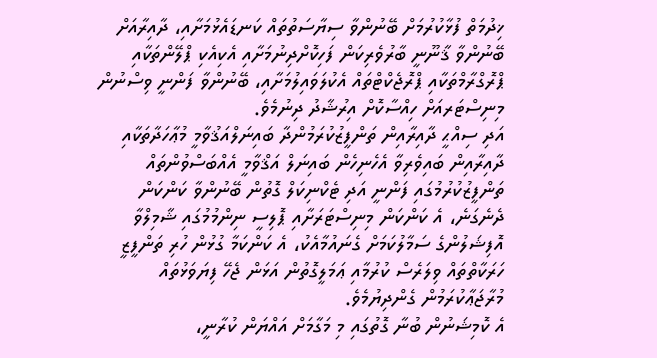ޚިދުމަތް ފުޅާކުރުމަށް ބޭނުންވާ ސިޔާސަތުތައް ކަނޑައެޅުމަށާއި، ދާއިރާއަށް ބޭނުންވާ ޤާނޫނީ ބާރުވެރިކަން ފަހިކޮށްދިނުމަށާއި އެކިއެކި ޕްލޭންތަކާއި ޕްރޮގްރާމްތަކާއި ޕްރޮޖެކްޓްތައް އެކުލަވައިލުމަށާއި، ބޭނުންވާ ފަންނީ ވިސްނުން މިނިސްޓަރއަށް ހިއްސާކޮށް އިރުޝާދު ދިނުމެވެ.
އަދި ސިއްޙީ ދާއިރާއިން ތަންފީޒުކުރަމުންދާ ބައިނަލްއަޤުވާމީ މުޢާހަދާތަކާއި ދާއިރާއިން ބައިވެރިވާ އެހެނިހެން ބައިނަލް އަޤްވާމީ އެއްބަސްވުންތައް ތަންފީޒުކުރުމުގައި ފަންނީ އަދި ޓެކްނިކަލް ގޮތުން ބޭނުންވާ ކަންކަން ދެނެގަނެ، އެ ކަންކަން މިނިސްޓަރަށާއި ޕޮލިސީ ނިންމުމުގައި ޝާމިލްވާ އޮފިޝަލުންގެ ސަމާލުކަމަށް ގެނައުމާއެކު، އެ ކަންކަމާ ގުޅުން ހުރި ތަންފީޒީ ހަރަކާތްތައް ވިލަރެސް ކުރުމާއި ޢަމަލީގޮތުން އަޅަން ޖެހޭ ފިޔަވަޅުތައް މުރާޖަޢާކުރަމުން ގެންދިޔުމެވެ.
އެ ކޮމިޝަނުން ބުނާ ގޮތުގައި މި މަގާމަށް އައްޔަން ކުރާނީ،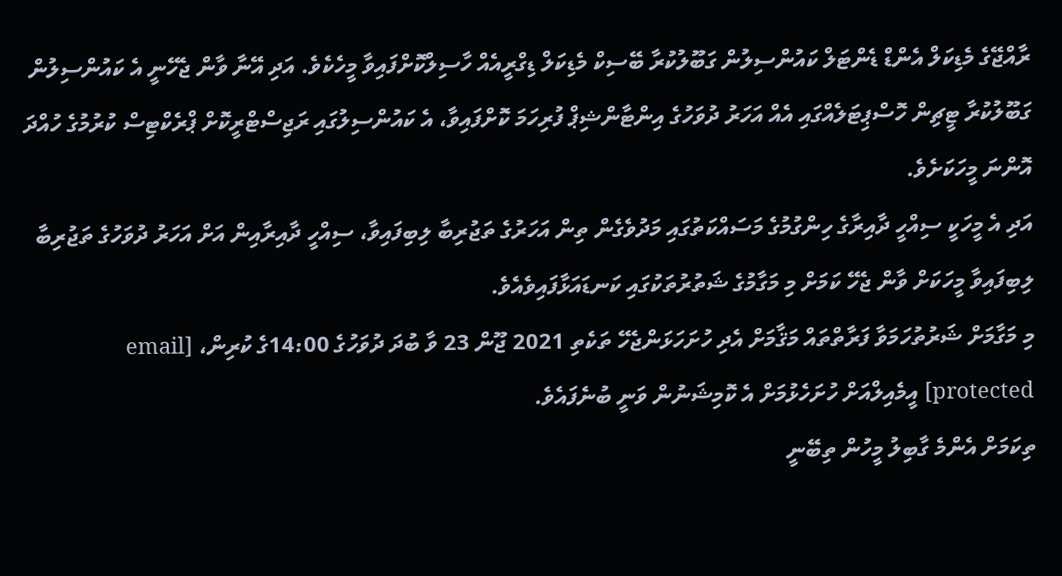ރާއްޖޭގެ މެޑިކަލް އެންޑް ޑެންޓަލް ކައުންސިލުން ގަބޫލުކުރާ ބޭސިކް މެޑިކަލް ޑިގްރީއެއް ހާސިލްކޮށްފައިވާ މީހެކެވެ. އަދި އޭނާ ވާން ޖެހޭނީ އެ ކައުންސިލުން ގަބޫލުކުރާ ޓީޗިން ހޮސްޕިޓަލެއްގައި އެއް އަހަރު ދުވަހުގެ އިންޓާންޝިޕް ފުރިހަމަ ކޮށްފައިވާ، އެ ކައުންސިލުގައި ރަޖިސްޓްރީކޮށް ޕްރެކްޓިސް ކުރުމުގެ ހުއްދަ އޮންނަ މީހަކަށެވެ.
އަދި އެ މީހަކީ ސިއްހީ ދާއިރާގެ ހިންގުމުގެ މަސައްކަތުގައި މަދުވެގެން ތިން އަހަރުގެ ތަޖުރިބާ ލިބިފައިވާ، ސިއްހީ ދާއިރާއިން އަށް އަހަރު ދުވަހުގެ ތަޖުރިބާ ލިބިފައިވާ މީހަކަށް ވާން ޖެހޭ ކަމަށް މި މަގާމުގެ ޝަތުރުތަކުގައި ކަނޑައަޅާފައިވެއެވެ.
މި މަގާމަށް ޝަރުތުހަމަވާ ފަރާތްތައް މަޤާމަށް އެދި ހުށަހަޅަންޖެހޭ ތަކެތި 2021 ޖޫން 23 ވާ ބުދަ ދުވަހުގެ 14:00ގެ ކުރިން، [email protected] އީމެއިލްއަށް ހުށަހެޅުމަށް އެ ކޮމިޝަނުން ވަނީ ބުނެފައެވެ.
ތިކަމަށް އެންމެ ގާބިލު މީހުން ތިބޭނީ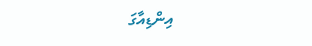އިންޑިއާގަ